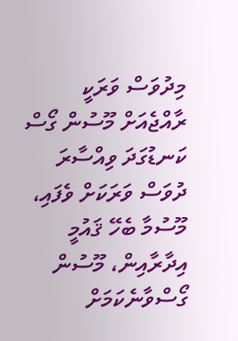މިދުވަސް ވަރަކީ ރާއްޖެއަށް މޫސުން ގޯސް ކަނޑުގަދަ ވިއްސާރަ ދުވަސް ވަރަކަށް ވެފައި، މޫސުމާ ބެހޭ ޤައުމީ އިދާރާއިން، މޫސުން ގޯސްވާނެކަމަށް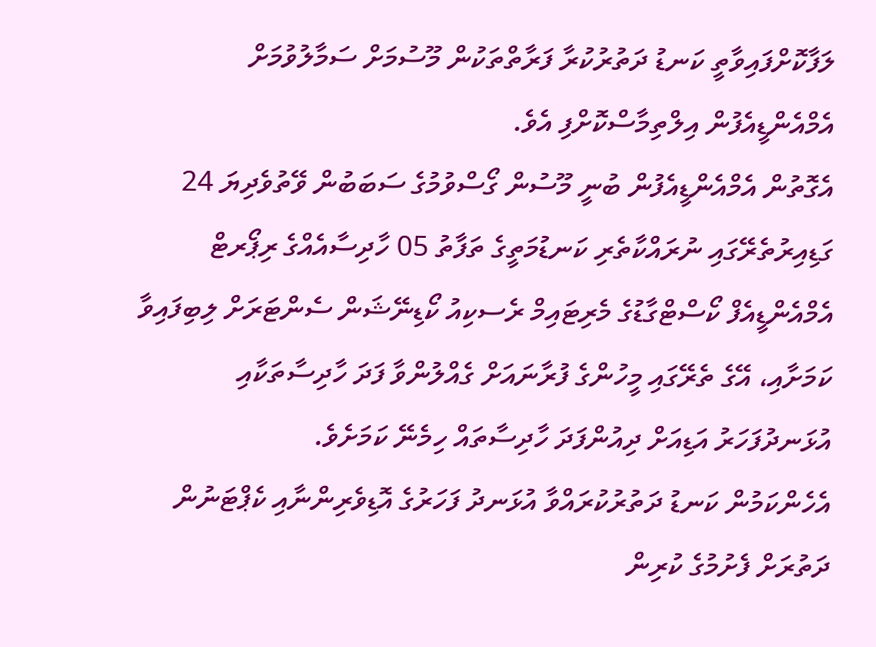ލަފާކޮށްފައިވާތީ ކަނޑު ދަތުރުކުރާ ފަރާތްތަކުން މޫސުމަށް ސަމާލުވުމަށް އެމްއެންޑީއެފުން އިލްތިމާސްކޮށްފި އެވެ.
އެގޮތުން އެމްއެންޑީއެފުން ބުނީ މޫސުން ގޯސްވުމުގެ ސަބަބުން ވޭތުވެދިޔަ 24 ގަޑިއިރުތެރޭގައި ނުރައްކާތެރި ކަނޑުމަތީގެ ތަފާތު 05 ހާދިސާއެއްގެ ރިޕޯރޓް އެމްއެންޑީއެފް ކޯސްޓްގާޑުގެ މެރިޓައިމް ރެސކިއު ކޯޑިނޭޝަން ސެންޓަރަށް ލިބިފައިވާ ކަމަށާއި، އޭގެ ތެރޭގައި މީހުންގެ ފުރާނައަށް ގެއްލުންވާ ފަދަ ހާދިސާތަކާއި އުޅަނދުފަހަރު އަޑިއަށް ދިއުންފަދަ ހާދިސާތައް ހިމެނޭ ކަމަށެވެ.
އެހެންކަމުން ކަނޑު ދަތުރުކުރައްވާ އުޅަނދު ފަހަރުގެ އޮޑިވެރިންނާއި ކެޕްޓަނުން ދަތުރަށް ފެށުމުގެ ކުރިން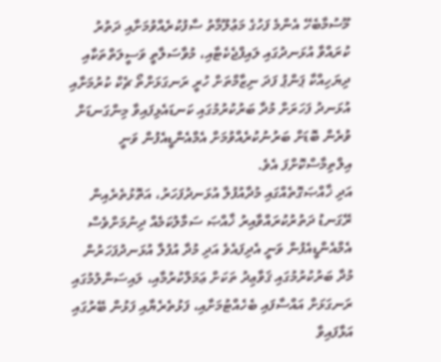މޫސުމާބެހޭ އެންމެ ފަހުގެ މަޢުލޫމާތު ސާފުކުރެއްވުމަށާއި ދަތުރު ކުރައްވާ އުޅަނދުގައި ލައިފްޖެކެޓާއި، މުވާސަލާތީ ވަސީލަތްތަކާއި ދިޔަހިއްކާ ޕަންޕު ފަދަ ނިޒާމްތަށް ހުރީ ރަނގަޅަށްތޯ ޗެކް ކުރުމަށާއި އުޅަނދު ފަހަރަށް މުދާ ބަރުކުރުމުގައި ކަނޑައެޅިފައިވާ މިންގަނޑަށް ވުރެން ބޮޑަށް ބަރުނުކުރެއްވުމަށް އެމްއެންޑީއެފުން ވަނީ އިލްތިމާސްކޮށްފަ އެވެ.
އަދި ޚާއްޞަގޮތެއްގައި މުދާއުފުލާ އުޅަނދުފަހަރު، އަތޮޅުތެރެއިން ރޭގަނޑު ދަތުރުކުރައްވާއިރު ޚާއްޞަ ސަމާލުކަމެއް ދިނުމަށްވެސް އެމްއެންޑީއެފުން ވަނީ އެދިފައެވެ އަދި މުދާ އުފުލާ އުޅަނދުފަހަރުން މުދާ ބަރުކުރުމުގައި ޤަވާޢިދު ތަކަށް ޢަމަލްކުރުމާއި، ލައިސަންލުމުގައި ރަނގަޅަށް އައްސާފައި ބެހެއްޓުމަށާއި، ފަޅުތެރެޔާއި ފަޅުން ބޭރުގައި އަޅާފައިވާ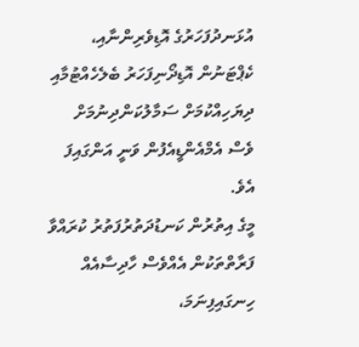އުޅަނދުފަހަރުގެ އޮޑިވެރިންނާއި، ކެޕްޓަނުން އޮޑިދޯނިފަހަރު ބެލެހެއްޓުމާއި ދިޔަހިއްކުމަށް ސަމާލުކަންދިނުމަށް ވެސް އެމްއެންޑީއެފުން ވަނީ އަންގައިފަ އެވެ.
މީގެ އިތުރުން ކަނޑުދަތުރުފަތުރު ކުރައްވާ ފަރާތްތަކުން އެއްވެސް ހާދިސާއެއް ހިނގައިފިނަމަ،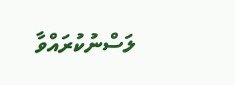ލަސްނުކުރައްވާ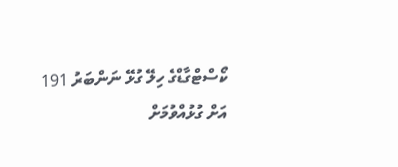ކޯސްޓްގާޑްގެ ހިލޭ ގުޅޭ ނަންބަރު 191 އަށް ގުޅުއްވުމަށް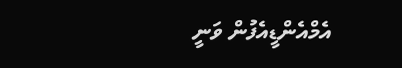އެމްއެންޑީއެފުން ވަނީ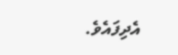އެދިފައެވެ.